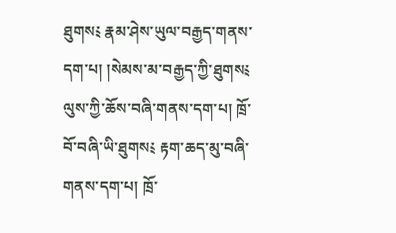ཐུགས༴ རྣམ་ཤེས་ཡུལ་བརྒྱད་གནས་དག་པ། །སེམས་མ་བརྒྱད་ཀྱི་ཐུགས༴ ལུས་ཀྱི་ཆོས་བཞི་གནས་དག་པ། ཁྲོ་བོ་བཞི་ཡི་ཐུགས༴ རྟག་ཆད་མུ་བཞི་གནས་དག་པ། ཁྲོ་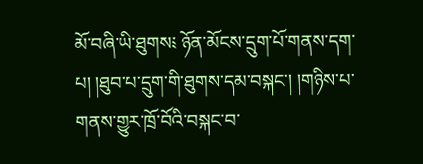མོ་བཞི་ཡི་ཐུགས༴ ཉོན་མོངས་དྲུག་པོ་གནས་དག་པ། །ཐུབ་པ་དྲུག་གི་ཐུགས་དམ་བསྐང་། །གཉིས་པ་གནས་གྱུར་ཁྲོ་བོའི་བསྐང་བ་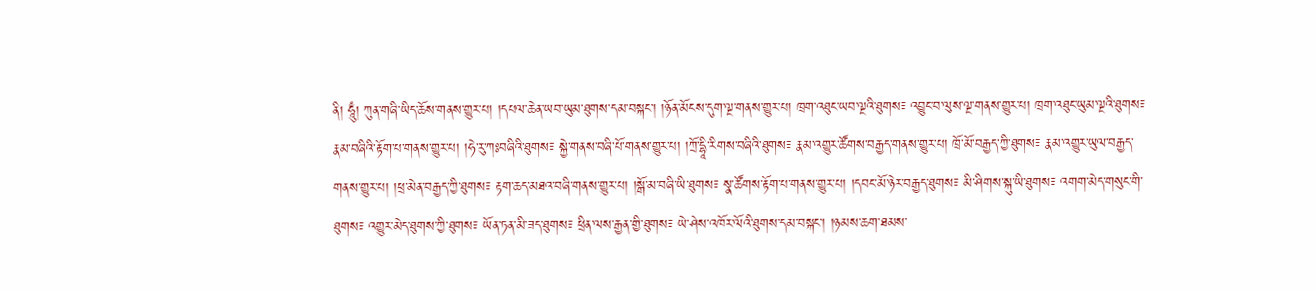ནི། ཧཱུྃ། ཀུན་གཞི་ཡིད་ཆོས་གནས་གྱུར་པ། །དཔལ་ཆེན་ཡབ་ཡུམ་ཐུགས་དམ་བསྐང་། །ཉོན་མོངས་དུག་ལྔ་གནས་གྱུར་པ། ཁྲག་འཐུང་ཡབ་ལྔའི་ཐུགས༴ འབྱུང་བ་ལུས་ལྔ་གནས་གྱུར་པ། ཁྲག་འཐུང་ཡུམ་ལྔའི་ཐུགས༴ རྣམ་བཞིའི་རྟོག་པ་གནས་གྱུར་པ། །ཧེ་རུ་ཀཿབཞིའི་ཐུགས༴ སྐྱེ་གནས་བཞི་པོ་གནས་གྱུར་པ། །ཀྲོ་དྷཱི་རིགས་བཞིའི་ཐུགས༴ རྣམ་འགྱུར་ཚོགས་བརྒྱད་གནས་གྱུར་པ། ཁྲོ་མོ་བརྒྱད་ཀྱི་ཐུགས༴ རྣམ་འགྱུར་ཡུལ་བརྒྱད་གནས་གྱུར་པ། །ཕྲ་མེན་བརྒྱད་ཀྱི་ཐུགས༴ རྟག་ཆད་མཐའ་བཞི་གནས་གྱུར་པ། །སྒོ་མ་བཞི་ཡི་ཐུགས༴ སྣ་ཚོགས་རྟོག་པ་གནས་གྱུར་པ། །དབང་མོ་ཉེར་བརྒྱད་ཐུགས༴ མི་ཤིགས་སྐུ་ཡི་ཐུགས༴ འགག་མེད་གསུང་གི་ཐུགས༴ འགྱུར་མེད་ཐུགས་ཀྱི་ཐུགས༴ ཡོན་ཏན་མི་ཟད་ཐུགས༴ ཕྲིན་ལས་རྒྱན་གྱི་ཐུགས༴ ཡེ་ཤེས་འཁོར་ལོའི་ཐུགས་དམ་བསྐང་། །ཉམས་ཆག་ཐམས་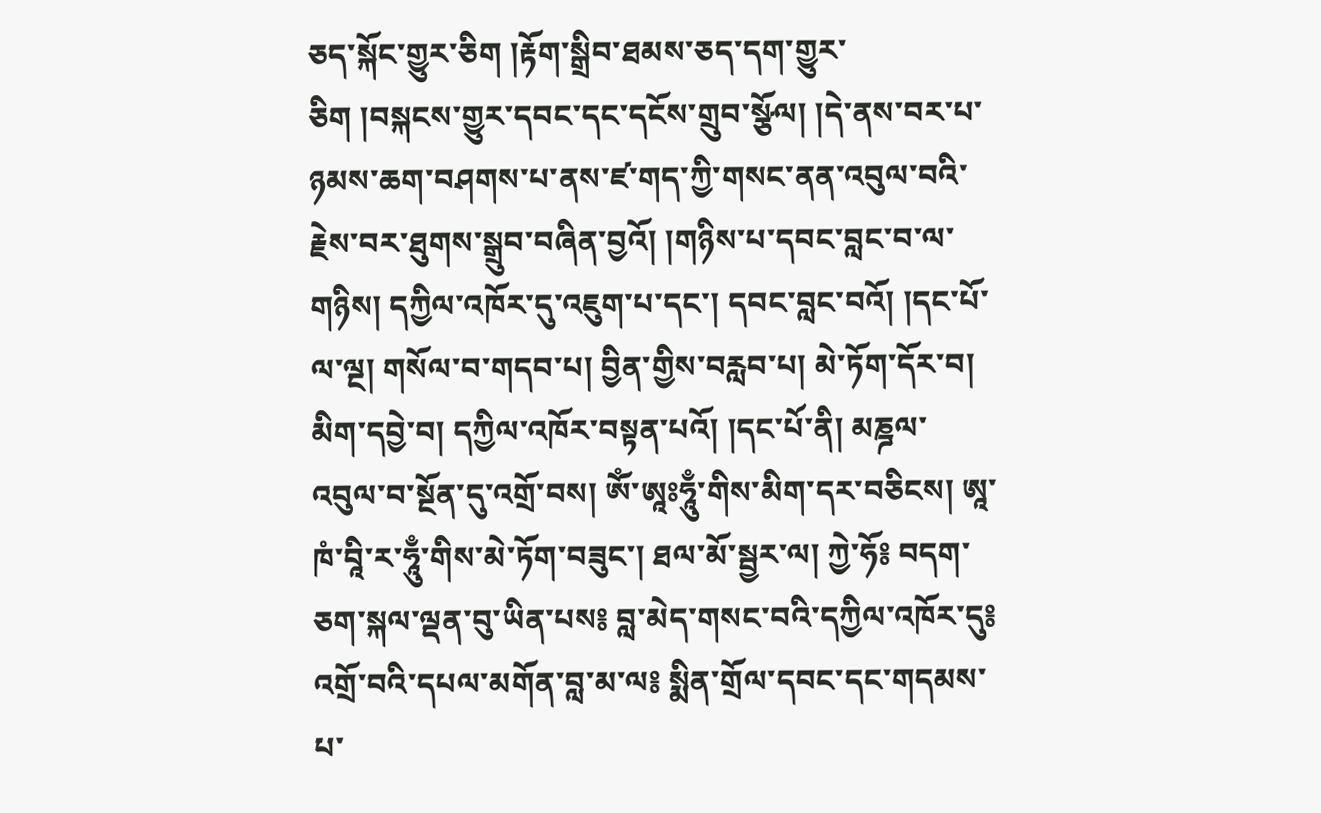ཅད་སྐོང་གྱུར་ཅིག །རྟོག་སྒྲིབ་ཐམས་ཅད་དག་གྱུར་ཅིག །བསྐངས་གྱུར་དབང་དང་དངོས་གྲུབ་སྩོལ། །དེ་ནས་བར་པ་ཉམས་ཆག་བཤགས་པ་ནས་ཛ་གད་ཀྱི་གསང་ནན་འབུལ་བའི་རྗེས་བར་ཐུགས་སྒྲུབ་བཞིན་བྱའོ། །གཉིས་པ་དབང་བླང་བ་ལ་གཉིས། དཀྱིལ་འཁོར་དུ་འཇུག་པ་དང་། དབང་བླང་བའོ། །དང་པོ་ལ་ལྔ། གསོལ་བ་གདབ་པ། བྱིན་གྱིས་བརླབ་པ། མེ་ཏོག་དོར་བ། མིག་དབྱེ་བ། དཀྱིལ་འཁོར་བསྟན་པའོ། །དང་པོ་ནི། མཎྜལ་འབུལ་བ་སྔོན་དུ་འགྲོ་བས། ཨོཾ་ཨཱཿཧཱུྃ་གིས་མིག་དར་བཅིངས། ཨཱ་ཁཾ་བཱི་ར་ཧཱུྃ་གིས་མེ་ཏོག་བཟུང་། ཐལ་མོ་སྦྱར་ལ། ཀྱེ་ཧོ༔ བདག་ཅག་སྐལ་ལྡན་བུ་ཡིན་པས༔ བླ་མེད་གསང་བའི་དཀྱིལ་འཁོར་དུ༔ འགྲོ་བའི་དཔལ་མགོན་བླ་མ་ལ༔ སྨིན་གྲོལ་དབང་དང་གདམས་པ་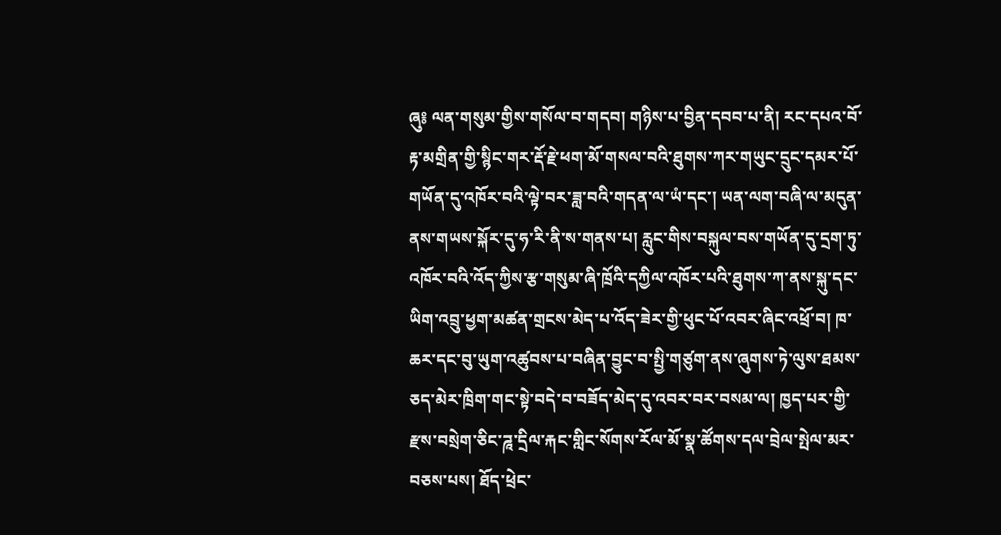ཞུ༔ ལན་གསུམ་གྱིས་གསོལ་བ་གདབ། གཉིས་པ་བྱིན་དབབ་པ་ནི། རང་དཔའ་བོ་རྟ་མགྲིན་གྱི་སྙིང་གར་རྡོ་རྗེ་ཕག་མོ་གསལ་བའི་ཐུགས་ཀར་གཡུང་དྲུང་དམར་པོ་གཡོན་དུ་འཁོར་བའི་ལྟེ་བར་ཟླ་བའི་གདན་ལ་ཡཾ་དང་། ཡན་ལག་བཞི་ལ་མདུན་ནས་གཡས་སྐོར་དུ་ཧ་རི་ནི་ས་གནས་པ། རླུང་གིས་བསྐུལ་བས་གཡོན་དུ་དྲག་ཏུ་འཁོར་བའི་འོད་ཀྱིས་རྩ་གསུམ་ཞི་ཁྲོའི་དཀྱིལ་འཁོར་པའི་ཐུགས་ཀ་ནས་སྐུ་དང་ཡིག་འབྲུ་ཕྱག་མཚན་གྲངས་མེད་པ་འོད་ཟེར་གྱི་ཕུང་པོ་འབར་ཞིང་འཕྲོ་བ། ཁ་ཆར་དང་བུ་ཡུག་འཚུབས་པ་བཞིན་བྱུང་བ་སྤྱི་གཙུག་ནས་ཞུགས་ཏེ་ལུས་ཐམས་ཅད་མེར་ཁྲིག་གང་སྟེ་བདེ་བ་བཟོད་མེད་དུ་འབར་བར་བསམ་ལ། ཁྱད་པར་གྱི་རྫས་བསྲེག་ཅིང་ཌཱ་དྲིལ་རྐང་གླིང་སོགས་རོལ་མོ་སྣ་ཚོགས་དལ་བྲེལ་སྤེལ་མར་བཅས་པས། ཐོད་ཕྲེང་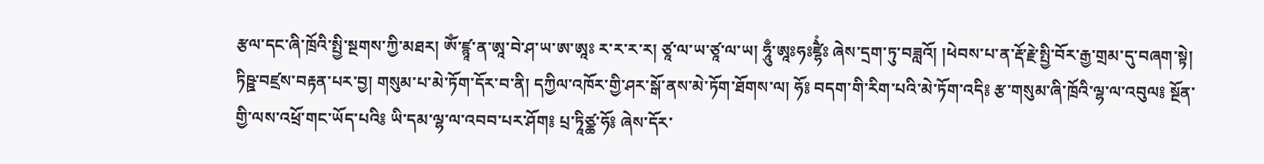རྩལ་དང་ཞི་ཁྲོའི་སྤྱི་སྔགས་ཀྱི་མཐར། ཨོཾ་ཛྙཱ་ན་ཨཱ་བེ་ཤ་ཡ་ཨ་ཨཱཿ ར་ར་ར་ར། ཙཱ་ལ་ཡ་ཙཱ་ལ་ཡ། ཧཱུྃ་ཨཱཿཧཿཛྷཻཾཿ ཞེས་དྲག་ཏུ་བཟླའོ། །ཕེབས་པ་ན་རྡོ་རྗེ་སྤྱི་བོར་རྒྱ་གྲམ་དུ་བཞག་སྟེ། ཏིཥྛ་བཛྲས་བརྟན་པར་བྱ། གསུམ་པ་མེ་ཏོག་དོར་བ་ནི། དཀྱིལ་འཁོར་གྱི་ཤར་སྒོ་ནས་མེ་ཏོག་ཐོགས་ལ། ཧོ༔ བདག་གི་རིག་པའི་མེ་ཏོག་འདི༔ རྩ་གསུམ་ཞི་ཁྲོའི་ལྷ་ལ་འབུལ༔ སྔོན་གྱི་ལས་འཕྲོ་གང་ཡོད་པའི༔ ཡི་དམ་ལྷ་ལ་འབབ་པར་ཤོག༔ པྲ་ཏཱིཙྪ་ཧོ༔ ཞེས་དོར་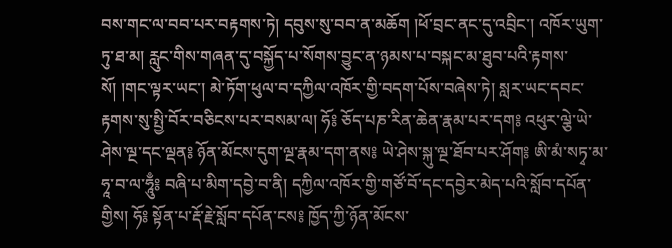བས་གང་ལ་བབ་པར་བརྟགས་ཏེ། དབུས་སུ་བབ་ན་མཆོག །ཕོ་བྲང་ནང་དུ་འབྲིང་། འཁོར་ཡུག་ཏུ་ཐ་མ། རླུང་གིས་གཞན་དུ་བསྐྱོད་པ་སོགས་བྱུང་ན་ཉམས་པ་བསྐང་མ་ཐུབ་པའི་རྟགས་སོ། །གང་ལྟར་ཡང་། མེ་ཏོག་ཕུལ་བ་དཀྱིལ་འཁོར་གྱི་བདག་པོས་བཞེས་ཏེ། སླར་ཡང་དབང་རྟགས་སུ་སྤྱི་བོར་བཅིངས་པར་བསམ་ལ། ཧོ༔ ཅོད་པཎ་རིན་ཆེན་རྣམ་པར་དག༔ འཕུར་ལྕེ་ཡེ་ཤེས་ལྔ་དང་ལྡན༔ ཉོན་མོངས་དུག་ལྔ་རྣམ་དག་ནས༔ ཡེ་ཤེས་སྐུ་ལྔ་ཐོབ་པར་ཤོག༔ ཨི་མཾ་སཏྭ་མ་ཧཱ་བ་ལ་ཧཱུྃ༔ བཞི་པ་མིག་དབྱེ་བ་ནི། དཀྱིལ་འཁོར་གྱི་གཙོ་བོ་དང་དབྱེར་མེད་པའི་སློབ་དཔོན་གྱིས། ཧོ༔ སྟོན་པ་རྡོ་རྗེ་སློབ་དཔོན་ངས༔ ཁྱོད་ཀྱི་ཉོན་མོངས་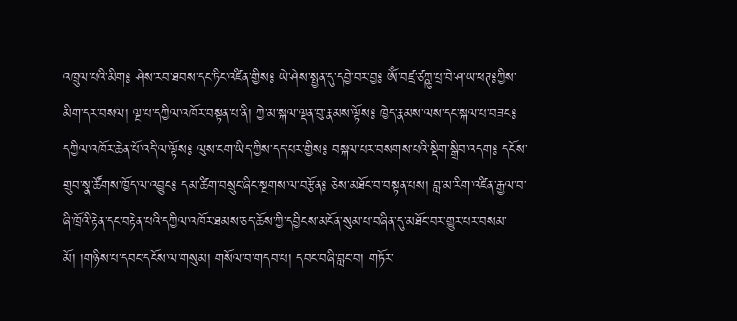འཁྲུལ་པའི་མིག༔ ཤེས་རབ་ཐབས་དང་ཏིང་འཛིན་གྱིས༔ ཡེ་ཤེས་སྤྱན་དུ་དབྱེ་བར་བྱ༔ ཨོཾ་བཛྲ་ཙཀྵུ་པྲ་བེ་ཤ་ཡ་ཕཊ༔ཀྱིས་མིག་དར་བསལ། ལྔ་པ་དཀྱིལ་འཁོར་བསྟན་པ་ནི། ཀྱེ་མ་སྐལ་ལྡན་བུ་རྣམས་ལྟོས༔ ཁྱེད་རྣམས་ལས་དང་སྐལ་པ་བཟང༔ དཀྱིལ་འཁོར་ཆེན་པོ་འདི་ལ་ལྟོས༔ ལུས་ངག་ཡིད་ཀྱིས་དད་པར་གྱིས༔ བསྐལ་པར་བསགས་པའི་སྡིག་སྒྲིབ་འདག༔ དངོས་གྲུབ་སྣ་ཚོགས་ཁྱོད་ལ་འབྱུང༔ དམ་ཚིག་བསྲུང་ཞིང་སྔགས་ལ་བརྩོན༔ ཅེས་མཐོང་བ་བསྟན་པས། བླ་མ་རིག་འཛིན་རྒྱལ་བ་ཞི་ཁྲོའི་རྟེན་དང་བརྟེན་པའི་དཀྱིལ་འཁོར་ཐམས་ཅད་ཆོས་ཀྱི་དབྱིངས་མངོན་སུམ་པ་བཞིན་དུ་མཐོང་བར་གྱུར་པར་བསམ་མོ། །གཉིས་པ་དབང་དངོས་ལ་གསུམ། གསོལ་བ་གདབ་པ། དབང་བཞི་བླང་བ། གཏོར་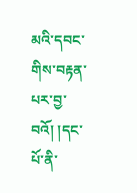མའི་དབང་གིས་བརྟན་པར་བྱ་བའོ། །དང་པོ་ནི་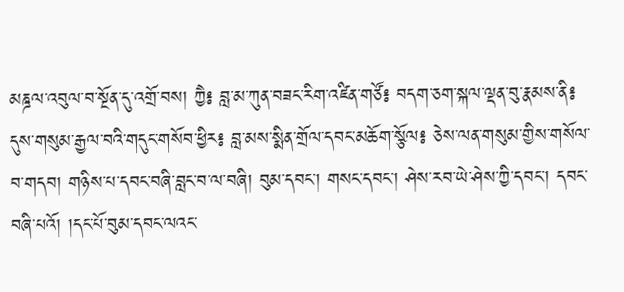མཎྜལ་འབུལ་བ་སྔོན་དུ་འགྲོ་བས། ཀྱཻ༔ བླ་མ་ཀུན་བཟང་རིག་འཛིན་གཙོ༔ བདག་ཅག་སྐལ་ལྡན་བུ་རྣམས་ནི༔ དུས་གསུམ་རྒྱལ་བའི་གདུང་གསོབ་ཕྱིར༔ བླ་མས་སྨིན་གྲོལ་དབང་མཆོག་སྩོལ༔ ཅེས་ལན་གསུམ་གྱིས་གསོལ་བ་གདབ། གཉིས་པ་དབང་བཞི་བླང་བ་ལ་བཞི། བུམ་དབང་། གསང་དབང་། ཤེས་རབ་ཡེ་ཤེས་ཀྱི་དབང་། དབང་བཞི་པའོ། །དང་པོ་བུམ་དབང་ལའང་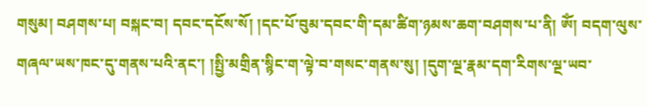གསུམ། བཤགས་པ། བསྐང་བ། དབང་དངོས་སོ། །དང་པོ་བུམ་དབང་གི་དམ་ཚིག་ཉམས་ཆག་བཤགས་པ་ནི། ཨོཾ། བདག་ལུས་གཞལ་ཡས་ཁང་དུ་གནས་པའི་ནང་། །སྤྱི་མགྲིན་སྙིང་ག་ལྟེ་བ་གསང་གནས་སུ། །དུག་ལྔ་རྣམ་དག་རིགས་ལྔ་ཡབ་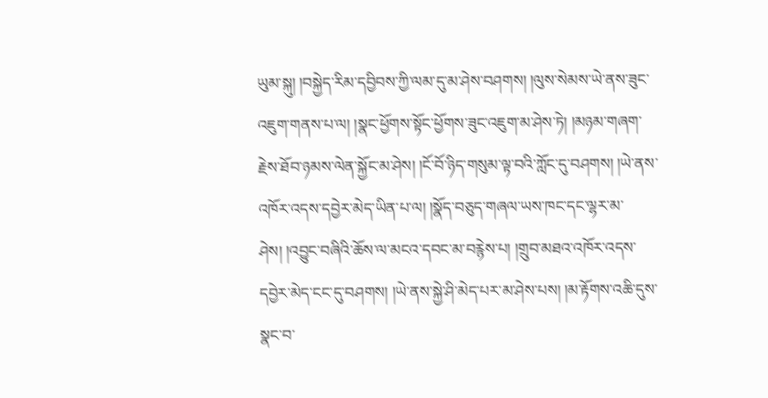ཡུམ་སྐུ། །བསྐྱེད་རིམ་དབྱིབས་ཀྱི་ལམ་དུ་མ་ཤེས་བཤགས། །ལུས་སེམས་ཡེ་ནས་ཟུང་འཇུག་གནས་པ་ལ། །སྣང་ཕྱོགས་སྟོང་ཕྱོགས་ཟུང་འཇུག་མ་ཤེས་ཏེ། །མཉམ་གཞག་རྗེས་ཐོབ་ཉམས་ལེན་སྐྱོང་མ་ཤེས། །ངོ་བོ་ཉིད་གསུམ་ལྟ་བའི་ཀློང་དུ་བཤགས། །ཡེ་ནས་འཁོར་འདས་དབྱེར་མེད་ཡིན་པ་ལ། །སྣོད་བཅུད་གཞལ་ཡས་ཁང་དང་ལྷར་མ་ཤེས། །འབྱུང་བཞིའི་ཆོས་ལ་མངའ་དབང་མ་བརྙེས་པ། །གྲུབ་མཐའ་འཁོར་འདས་དབྱེར་མེད་ངང་དུ་བཤགས། །ཡེ་ནས་སྐྱེ་ཤི་མེད་པར་མ་ཤེས་པས། །མ་རྟོགས་འཆི་དུས་སྣང་བ་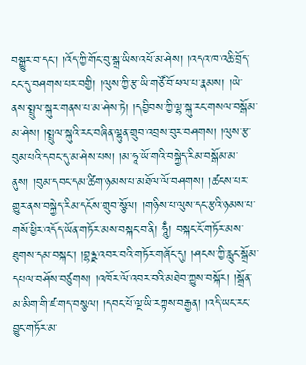བསྒྱུར་བ་དང་། །འོད་ཀྱི་གོང་བུ་སྒྲ་ཡིས་འཕོ་མ་ཤེས། །འདའ་ཁ་འཆི་བྲོད་ངང་དུ་བཤགས་པར་བགྱི། །ལུས་ཀྱི་རྩ་ཡི་གཙོ་བོ་ཕལ་པ་རྣམས། །ཡེ་ནས་སྤྲུལ་སྐུར་གནས་པ་མ་ཤེས་ཏེ། །དབྱིབས་ཀྱི་ལྷ་སྐུ་རང་གསལ་བསྒོམ་མ་ཤེས། །སྤྲུལ་སྐུའི་རང་བཞིན་ལྷུན་གྲུབ་འབྲས་བུར་བཤགས། །ལུས་རྩ་བུམ་པའི་དབང་དུ་མ་ཤེས་པས། །མ་ཧཱ་ཡོ་གའི་བསྐྱེད་རིམ་བསྒོམ་མ་ནུས། །བུམ་དབང་དམ་ཚིག་ཉམས་པ་མཐོལ་ལོ་བཤགས། །ཚངས་པར་གྱུར་ནས་བསྐྱེད་རིམ་དངོས་གྲུབ་སྩོལ། །གཉིས་པ་ལུས་དང་རྩའི་ཉམས་པ་གསོ་ཕྱིར་འདོད་ཡོན་གཏོར་མས་བསྐང་བ་ནི། ཧཱུྃ། བསྐང་ངོ་གཏོར་མས་ཐུགས་དམ་བསྐང་། །བྷཉྫ་འབར་བའི་གཏོར་གཞོང་དུ། །ཤངས་ཀྱི་རླུང་སྒྲོམ་དཔལ་བཤོས་བཙུགས། །འཁོར་ལོ་འབར་བའི་མཐེབ་ཀྱུས་བསྐོར། །སྒྲོན་མ་མིག་གི་ཛ་གད་བསྩལ། །དབང་པོ་ལྔ་ཡི་རཀྟས་བརྒྱན། །འདི་ཡང་རང་བྱུང་གཏོར་མ་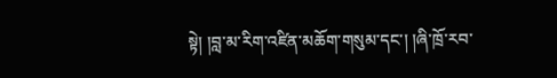སྟེ། །བླ་མ་རིག་འཛིན་མཆོག་གསུམ་དང་། །ཞི་ཁྲོ་རབ་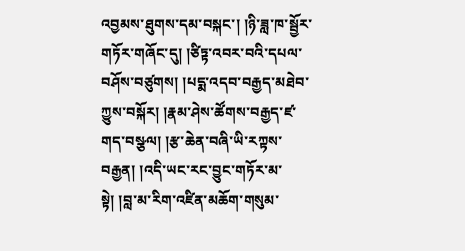འབྱམས་ཐུགས་དམ་བསྐང་། །ཉི་ཟླ་ཁ་སྦྱོར་གཏོར་གཞོང་དུ། །ཙིཏྟ་འབར་བའི་དཔལ་བཤོས་བཙུགས། །པདྨ་འདབ་བརྒྱད་མཐེབ་ཀྱུས་བསྐོར། །རྣམ་ཤེས་ཚོགས་བརྒྱད་ཛ་གད་བསྩལ། །རྩ་ཆེན་བཞི་ཡི་རཀྟས་བརྒྱན། །འདི་ཡང་རང་བྱུང་གཏོར་མ་སྟེ། །བླ་མ་རིག་འཛིན་མཆོག་གསུམ་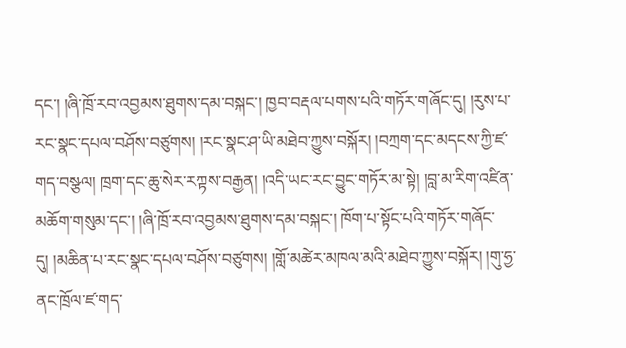དང་། །ཞི་ཁྲོ་རབ་འབྱམས་ཐུགས་དམ་བསྐང་། ཁྱབ་བརྡལ་པགས་པའི་གཏོར་གཞོང་དུ། །རུས་པ་རང་སྣང་དཔལ་བཤོས་བཙུགས། །རང་སྣང་ཤ་ཡི་མཐེབ་ཀྱུས་བསྐོར། །བཀྲག་དང་མདངས་ཀྱི་ཛ་གད་བསྩལ། ཁྲག་དང་ཆུ་སེར་རཀྟས་བརྒྱན། །འདི་ཡང་རང་བྱུང་གཏོར་མ་སྟེ། །བླ་མ་རིག་འཛིན་མཆོག་གསུམ་དང་། །ཞི་ཁྲོ་རབ་འབྱམས་ཐུགས་དམ་བསྐང་། ཁོག་པ་སྟོང་པའི་གཏོར་གཞོང་དུ། །མཆིན་པ་རང་སྣང་དཔལ་བཤོས་བཙུགས། །གློ་མཚེར་མཁལ་མའི་མཐེབ་ཀྱུས་བསྐོར། །གུ་ཧྱ་ནང་ཁྲོལ་ཛ་གད་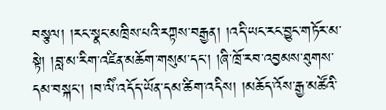བསྩལ། །རང་སྣང་མཁྲིས་པའི་རཀྟས་བརྒྱན། །འདི་ཡང་རང་བྱུང་གཏོར་མ་སྟེ། །བླ་མ་རིག་འཛིན་མཆོག་གསུམ་དང་། །ཞི་ཁྲོ་རབ་འབྱམས་ཐུགས་དམ་བསྐང་། །བ་ལིཾ་འདོད་ཡོན་དམ་ཚིག་འདིས། །མཆོད་འོས་རྒྱ་མཚོའི་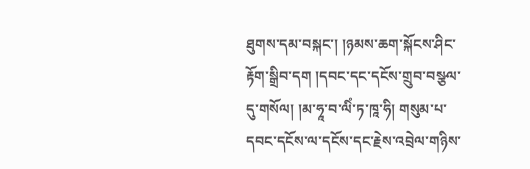ཐུགས་དམ་བསྐང་། །ཉམས་ཆག་སྐོངས་ཤིང་རྟོག་སྒྲིབ་དག །དབང་དང་དངོས་གྲུབ་བསྩལ་དུ་གསོལ། །མ་ཧཱ་བ་ལིཾ་ཏ་ཁཱ་ཧི། གསུམ་པ་དབང་དངོས་ལ་དངོས་དང་རྗེས་འབྲེལ་གཉིས་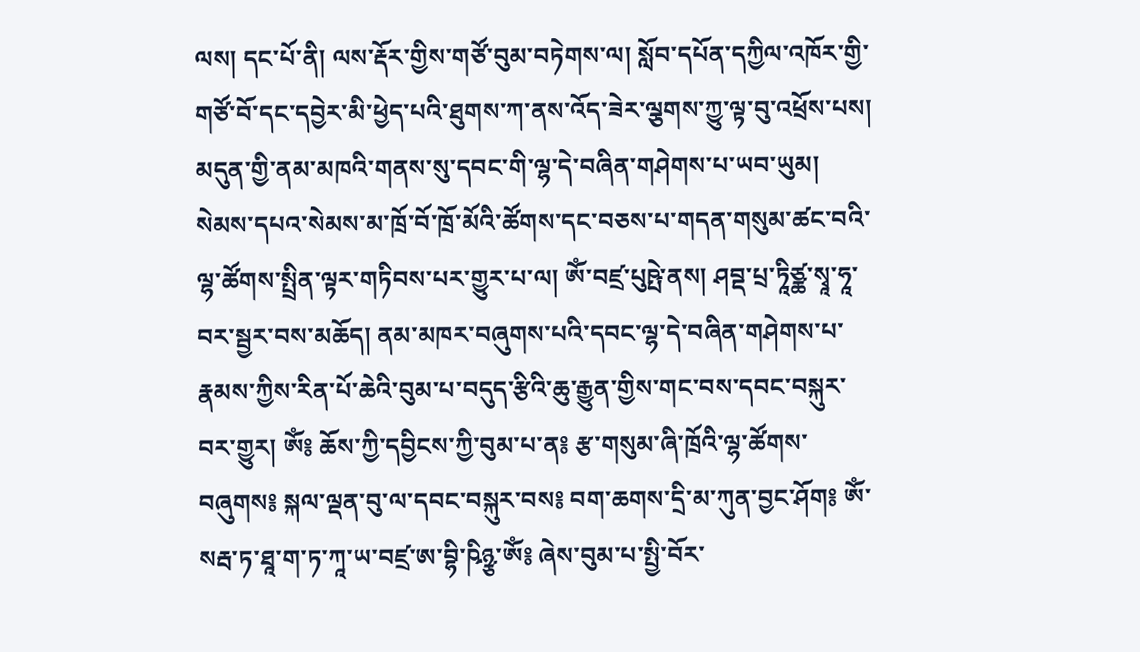ལས། དང་པོ་ནི། ལས་རྡོར་གྱིས་གཙོ་བུམ་བཏེགས་ལ། སློབ་དཔོན་དཀྱིལ་འཁོར་གྱི་གཙོ་བོ་དང་དབྱེར་མི་ཕྱེད་པའི་ཐུགས་ཀ་ནས་འོད་ཟེར་ལྕགས་ཀྱུ་ལྟ་བུ་འཕྲོས་པས། མདུན་གྱི་ནམ་མཁའི་གནས་སུ་དབང་གི་ལྷ་དེ་བཞིན་གཤེགས་པ་ཡབ་ཡུམ། སེམས་དཔའ་སེམས་མ་ཁྲོ་བོ་ཁྲོ་མོའི་ཚོགས་དང་བཅས་པ་གདན་གསུམ་ཚང་བའི་ལྷ་ཚོགས་སྤྲིན་ལྟར་གཏིབས་པར་གྱུར་པ་ལ། ཨོཾ་བཛྲ་པུཥྤེ་ནས། ཤབྡ་པྲ་ཏཱིཙྪ་སྭཱ་ཧཱ་བར་སྦྱར་བས་མཆོད། ནམ་མཁར་བཞུགས་པའི་དབང་ལྷ་དེ་བཞིན་གཤེགས་པ་རྣམས་ཀྱིས་རིན་པོ་ཆེའི་བུམ་པ་བདུད་རྩིའི་ཆུ་རྒྱུན་གྱིས་གང་བས་དབང་བསྐུར་བར་གྱུར། ཨོཾ༔ ཆོས་ཀྱི་དབྱིངས་ཀྱི་བུམ་པ་ན༔ རྩ་གསུམ་ཞི་ཁྲོའི་ལྷ་ཚོགས་བཞུགས༔ སྐལ་ལྡན་བུ་ལ་དབང་བསྐུར་བས༔ བག་ཆགས་དྲི་མ་ཀུན་བྱང་ཤོག༔ ཨོཾ་སརྦ་ཏ་ཐཱ་ག་ཏ་ཀཱ་ཡ་བཛྲ་ཨ་བྷི་ཥིཉྩ་ཨོཾ༔ ཞེས་བུམ་པ་སྤྱི་བོར་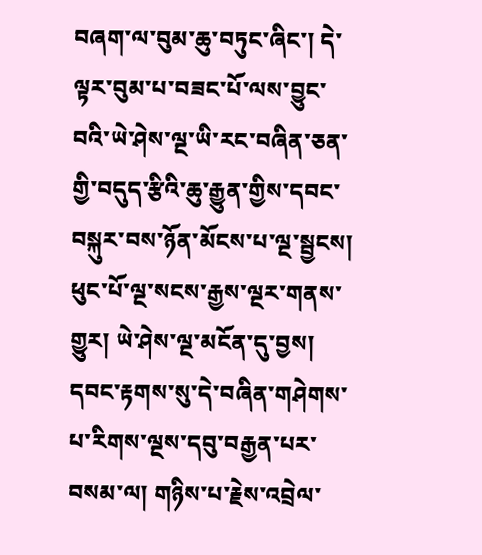བཞག་ལ་བུམ་ཆུ་བཏུང་ཞིང་། དེ་ལྟར་བུམ་པ་བཟང་པོ་ལས་བྱུང་བའི་ཡེ་ཤེས་ལྔ་ཡི་རང་བཞིན་ཅན་གྱི་བདུད་རྩིའི་ཆུ་རྒྱུན་གྱིས་དབང་བསྐུར་བས་ཉོན་མོངས་པ་ལྔ་སྦྱངས། ཕུང་པོ་ལྔ་སངས་རྒྱས་ལྔར་གནས་གྱུར། ཡེ་ཤེས་ལྔ་མངོན་དུ་བྱས། དབང་རྟགས་སུ་དེ་བཞིན་གཤེགས་པ་རིགས་ལྔས་དབུ་བརྒྱན་པར་བསམ་ལ། གཉིས་པ་རྗེས་འབྲེལ་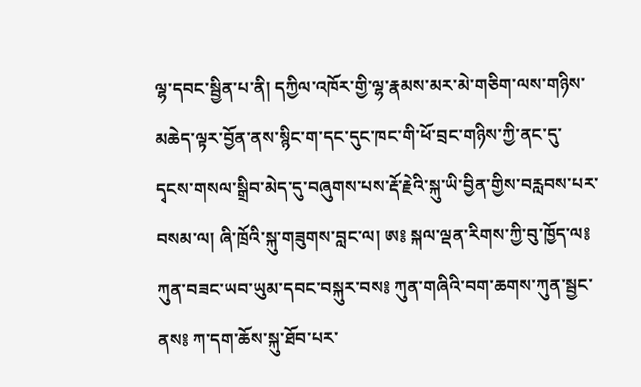ལྷ་དབང་སྦྱིན་པ་ནི། དཀྱིལ་འཁོར་གྱི་ལྷ་རྣམས་མར་མེ་གཅིག་ལས་གཉིས་མཆེད་ལྟར་བྱོན་ནས་སྙིང་ག་དང་དུང་ཁང་གི་ཕོ་བྲང་གཉིས་ཀྱི་ནང་དུ་དྭངས་གསལ་སྒྲིབ་མེད་དུ་བཞུགས་པས་རྡོ་རྗེའི་སྐུ་ཡི་བྱིན་གྱིས་བརླབས་པར་བསམ་ལ། ཞི་ཁྲོའི་སྐུ་གཟུགས་བླང་ལ། ཨ༔ སྐལ་ལྡན་རིགས་ཀྱི་བུ་ཁྱོད་ལ༔ ཀུན་བཟང་ཡབ་ཡུམ་དབང་བསྐུར་བས༔ ཀུན་གཞིའི་བག་ཆགས་ཀུན་སྦྱང་ནས༔ ཀ་དག་ཆོས་སྐུ་ཐོབ་པར་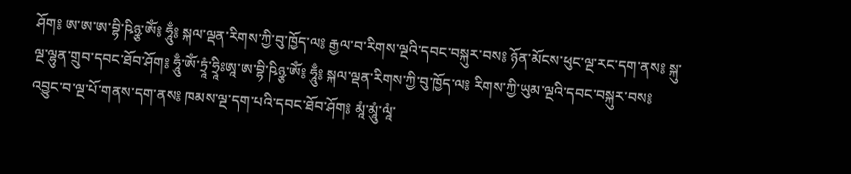ཤོག༔ ཨ་ཨ་ཨ་བྷི་ཥིཉྩ་ཨོཾ༔ ཧཱུྃ༔ སྐལ་ལྡན་རིགས་ཀྱི་བུ་ཁྱོད་ལ༔ རྒྱལ་བ་རིགས་ལྔའི་དབང་བསྐུར་བས༔ ཉོན་མོངས་ཕུང་ལྔ་རང་དག་ནས༔ སྐུ་ལྔ་ལྷུན་གྲུབ་དབང་ཐོབ་ཤོག༔ ཧཱུྃ་ཨོཾ་ཏྲཱཾ་ཧྲཱིཿཨཱ་ཨ་བྷི་ཥིཉྩ་ཨོཾ༔ ཧཱུྃ༔ སྐལ་ལྡན་རིགས་ཀྱི་བུ་ཁྱོད་ལ༔ རིགས་ཀྱི་ཡུམ་ལྔའི་དབང་བསྐུར་བས༔ འབྱུང་བ་ལྔ་པོ་གནས་དག་ནས༔ ཁམས་ལྔ་དག་པའི་དབང་ཐོབ་ཤོག༔ མཱཾ་མཱུཾ་ལཱཾ་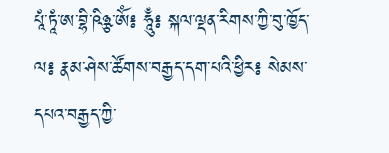པཱཾ་ཏཱཾ་ཨ་བྷི་ཥིཉྩ་ཨོཾ༔ ཧཱུྃ༔ སྐལ་ལྡན་རིགས་ཀྱི་བུ་ཁྱོད་ལ༔ རྣམ་ཤེས་ཚོགས་བརྒྱད་དག་པའི་ཕྱིར༔ སེམས་དཔའ་བརྒྱད་ཀྱི་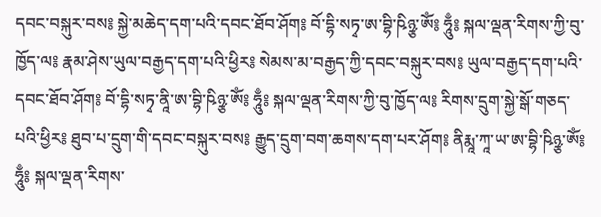དབང་བསྐུར་བས༔ སྐྱེ་མཆེད་དག་པའི་དབང་ཐོབ་ཤོག༔ བོ་དྷི་སཏྭ་ཨ་བྷི་ཥིཉྩ་ཨོཾ༔ ཧཱུྃ༔ སྐལ་ལྡན་རིགས་ཀྱི་བུ་ཁྱོད་ལ༔ རྣམ་ཤེས་ཡུལ་བརྒྱད་དག་པའི་ཕྱིར༔ སེམས་མ་བརྒྱད་ཀྱི་དབང་བསྐུར་བས༔ ཡུལ་བརྒྱད་དག་པའི་དབང་ཐོབ་ཤོག༔ བོ་དྷི་སཏྭ་ནཱི་ཨ་བྷི་ཥིཉྩ་ཨོཾ༔ ཧཱུྃ༔ སྐལ་ལྡན་རིགས་ཀྱི་བུ་ཁྱོད་ལ༔ རིགས་དྲུག་སྐྱེ་སྒོ་གཅད་པའི་ཕྱིར༔ ཐུབ་པ་དྲུག་གི་དབང་བསྐུར་བས༔ རྒྱུད་དྲུག་བག་ཆགས་དག་པར་ཤོག༔ ནིརྨཱ་ཀཱ་ཡ་ཨ་བྷི་ཥིཉྩ་ཨོཾ༔ ཧཱུྃ༔ སྐལ་ལྡན་རིགས་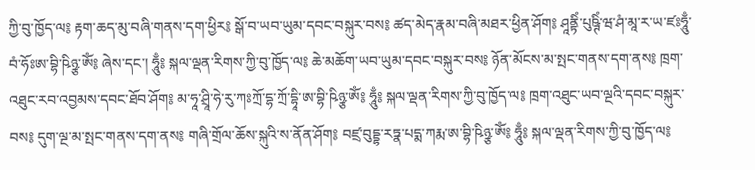ཀྱི་བུ་ཁྱོད་ལ༔ རྟག་ཆད་མུ་བཞི་གནས་དག་ཕྱིར༔ སྒོ་བ་ཡབ་ཡུམ་དབང་བསྐུར་བས༔ ཚད་མེད་རྣམ་བཞི་མཐར་ཕྱིན་ཤོག༔ ཤཱནྟིཾ་པུཥྚིཾ་ཝ་ཤཾ་མཱ་ར་ཡ་ཛཿཧཱུྃ་བཾ་ཧོཿཨ་བྷི་ཥིཉྩ་ཨོཾ༔ ཞེས་དང་། ཧཱུྃ༔ སྐལ་ལྡན་རིགས་ཀྱི་བུ་ཁྱོད་ལ༔ ཆེ་མཆོག་ཡབ་ཡུམ་དབང་བསྐུར་བས༔ ཉོན་མོངས་མ་སྤང་གནས་དག་ནས༔ ཁྲག་འཐུང་རབ་འབྱམས་དབང་ཐོབ་ཤོག༔ མ་ཧཱ་ཤྲཱི་ཧེ་རུ་ཀཿཀྲོ་དྷ་ཀྲོ་དྷཱི་ཨ་བྷི་ཥིཉྩ་ཨོཾ༔ ཧཱུྃ༔ སྐལ་ལྡན་རིགས་ཀྱི་བུ་ཁྱོད་ལ༔ ཁྲག་འཐུང་ཡབ་ལྔའི་དབང་བསྐུར་བས༔ དུག་ལྔ་མ་སྤང་གནས་དག་ནས༔ གཞི་གྲོལ་ཆོས་སྐུའི་ས་ནོན་ཤོག༔ བཛྲ་བུདྡྷ་རཏྣ་པདྨ་ཀརྨ་ཨ་བྷི་ཥིཉྩ་ཨོཾ༔ ཧཱུྃ༔ སྐལ་ལྡན་རིགས་ཀྱི་བུ་ཁྱོད་ལ༔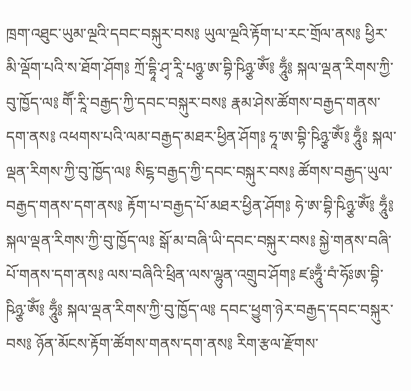ཁྲག་འཐུང་ཡུམ་ལྔའི་དབང་བསྐུར་བས༔ ཡུལ་ལྔའི་རྟོག་པ་རང་གྲོལ་ནས༔ ཕྱིར་མི་ལྡོག་པའི་ས་ཐོག་ཤོག༔ ཀྲོ་དྷཱི་ཤྭ་རཱི་པཉྩ་ཨ་བྷི་ཥིཉྩ་ཨོཾ༔ ཧཱུྃ༔ སྐལ་ལྡན་རིགས་ཀྱི་བུ་ཁྱོད་ལ༔ གཽ་རཱི་བརྒྱད་ཀྱི་དབང་བསྐུར་བས༔ རྣམ་ཤེས་ཚོགས་བརྒྱད་གནས་དག་ནས༔ འཕགས་པའི་ལམ་བརྒྱད་མཐར་ཕྱིན་ཤོག༔ ཧཱ་ཨ་བྷི་ཥིཉྩ་ཨོཾ༔ ཧཱུྃ༔ སྐལ་ལྡན་རིགས་ཀྱི་བུ་ཁྱོད་ལ༔ སིངྷ་བརྒྱད་ཀྱི་དབང་བསྐུར་བས༔ ཚོགས་བརྒྱད་ཡུལ་བརྒྱད་གནས་དག་ནས༔ རྟོག་པ་བརྒྱད་པོ་མཐར་ཕྱིན་ཤོག༔ ཧེ་ཨ་བྷི་ཥིཉྩ་ཨོཾ༔ ཧཱུྃ༔ སྐལ་ལྡན་རིགས་ཀྱི་བུ་ཁྱོད་ལ༔ སྒོ་མ་བཞི་ཡི་དབང་བསྐུར་བས༔ སྐྱེ་གནས་བཞི་པོ་གནས་དག་ནས༔ ལས་བཞིའི་ཕྲིན་ལས་ལྷུན་འགྲུབ་ཤོག༔ ཛཿཧཱུྃ་བཾ་ཧོཿཨ་བྷི་ཥིཉྩ་ཨོཾ༔ ཧཱུྃ༔ སྐལ་ལྡན་རིགས་ཀྱི་བུ་ཁྱོད་ལ༔ དབང་ཕྱུག་ཉེར་བརྒྱད་དབང་བསྐུར་བས༔ ཉོན་མོངས་རྟོག་ཚོགས་གནས་དག་ནས༔ རིག་རྩལ་རྫོགས་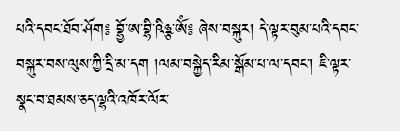པའི་དབང་ཐོབ་ཤོག༔ བྷྱོ་ཨ་བྷི་ཥིཉྩ་ཨོཾ༔ ཞེས་བསྐུར། དེ་ལྟར་བུམ་པའི་དབང་བསྐུར་བས་ལུས་ཀྱི་དྲི་མ་དག །ལམ་བསྐྱེད་རིམ་སྒོམ་པ་ལ་དབང་། ཇི་ལྟར་སྣང་བ་ཐམས་ཅད་ལྷའི་འཁོར་ལོར་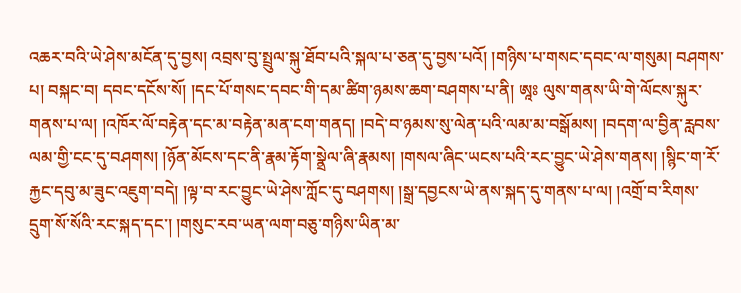འཆར་བའི་ཡེ་ཤེས་མངོན་དུ་བྱས། འབྲས་བུ་སྤྲུལ་སྐུ་ཐོབ་པའི་སྐལ་པ་ཅན་དུ་བྱས་པའོ། །གཉིས་པ་གསང་དབང་ལ་གསུམ། བཤགས་པ། བསྐང་བ། དབང་དངོས་སོ། །དང་པོ་གསང་དབང་གི་དམ་ཚིག་ཉམས་ཆག་བཤགས་པ་ནི། ཨཱཿ ལུས་གནས་ཡི་གེ་ལོངས་སྐུར་གནས་པ་ལ། །འཁོར་ལོ་བརྟེན་དང་མ་བརྟེན་མན་ངག་གནད། །བདེ་བ་ཉམས་སུ་ལེན་པའི་ལམ་མ་བསྒོམས། །བདག་ལ་བྱིན་རླབས་ལམ་གྱི་ངང་དུ་བཤགས། །ཉོན་མོངས་དང་ནི་རྣམ་རྟོག་སྣྲེལ་ཞི་རྣམས། །གསལ་ཞིང་ཡངས་པའི་རང་བྱུང་ཡེ་ཤེས་གནས། །སྙིང་ག་རོ་རྐྱང་དབུ་མ་ཟུང་འཇུག་བདེ། །ལྟ་བ་རང་བྱུང་ཡེ་ཤེས་ཀློང་དུ་བཤགས། །སྒྲ་དབྱངས་ཡེ་ནས་སྐད་དུ་གནས་པ་ལ། །འགྲོ་བ་རིགས་དྲུག་སོ་སོའི་རང་སྐད་དང་། །གསུང་རབ་ཡན་ལག་བཅུ་གཉིས་ཡིན་མ་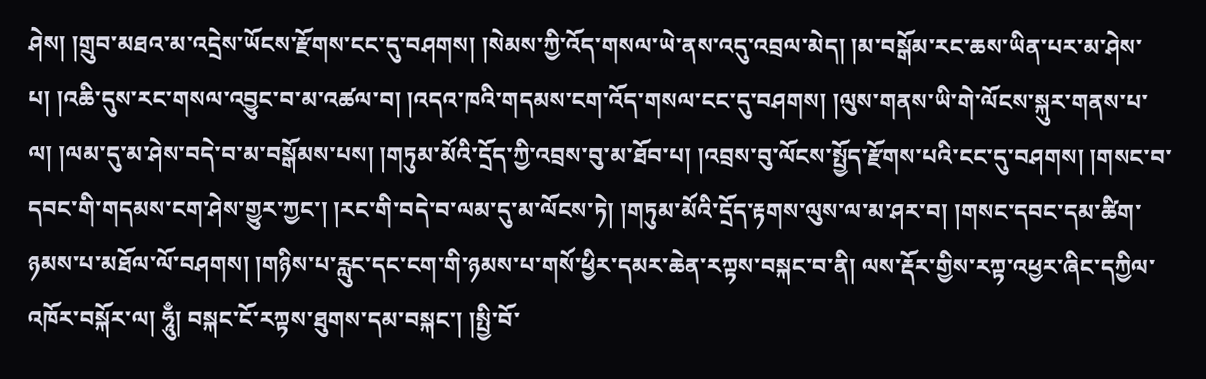ཤེས། །གྲུབ་མཐའ་མ་འདྲེས་ཡོངས་རྫོགས་ངང་དུ་བཤགས། །སེམས་ཀྱི་འོད་གསལ་ཡེ་ནས་འདུ་འབྲལ་མེད། །མ་བསྒོམ་རང་ཆས་ཡིན་པར་མ་ཤེས་པ། །འཆི་དུས་རང་གསལ་འབྱུང་བ་མ་འཚལ་བ། །འདའ་ཁའི་གདམས་ངག་འོད་གསལ་ངང་དུ་བཤགས། །ལུས་གནས་ཡི་གེ་ལོངས་སྐུར་གནས་པ་ལ། །ལམ་དུ་མ་ཤེས་བདེ་བ་མ་བསྒོམས་པས། །གཏུམ་མོའི་དྲོད་ཀྱི་འབྲས་བུ་མ་ཐོབ་པ། །འབྲས་བུ་ལོངས་སྤྱོད་རྫོགས་པའི་ངང་དུ་བཤགས། །གསང་བ་དབང་གི་གདམས་ངག་ཤེས་གྱུར་ཀྱང་། །རང་གི་བདེ་བ་ལམ་དུ་མ་ལོངས་ཏེ། །གཏུམ་མོའི་དྲོད་རྟགས་ལུས་ལ་མ་ཤར་བ། །གསང་དབང་དམ་ཚིག་ཉམས་པ་མཐོལ་ལོ་བཤགས། །གཉིས་པ་རླུང་དང་ངག་གི་ཉམས་པ་གསོ་ཕྱིར་དམར་ཆེན་རཀྟས་བསྐང་བ་ནི། ལས་རྡོར་གྱིས་རཀྟ་འཕྱར་ཞིང་དཀྱིལ་འཁོར་བསྐོར་ལ། ཧཱུྃ། བསྐང་ངོ་རཀྟས་ཐུགས་དམ་བསྐང་། །སྤྱི་བོ་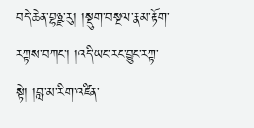བདེ་ཆེན་བྷཉྫ་རུ། །སྡུག་བསྔལ་རྣམ་རྟོག་རཀྟས་བཀང་། །འདི་ཡང་རང་བྱུང་རཀྟ་སྟེ། །བླ་མ་རིག་འཛིན་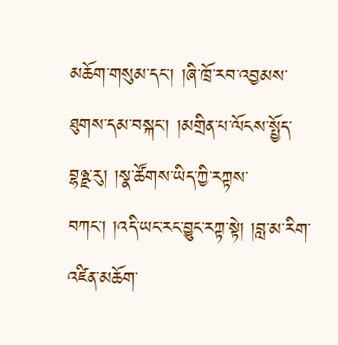མཆོག་གསུམ་དང་། །ཞི་ཁྲོ་རབ་འབྱམས་ཐུགས་དམ་བསྐང་། །མགྲིན་པ་ལོངས་སྤྱོད་བྷཉྫ་རུ། །སྣ་ཚོགས་ཡིད་ཀྱི་རཀྟས་བཀང་། །འདི་ཡང་རང་བྱུང་རཀྟ་སྟེ། །བླ་མ་རིག་འཛིན་མཆོག་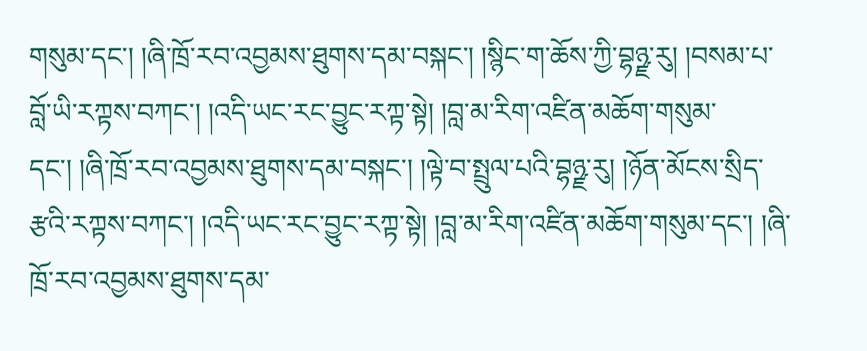གསུམ་དང་། །ཞི་ཁྲོ་རབ་འབྱམས་ཐུགས་དམ་བསྐང་། །སྙིང་ག་ཆོས་ཀྱི་བྷཉྫ་རུ། །བསམ་པ་བློ་ཡི་རཀྟས་བཀང་། །འདི་ཡང་རང་བྱུང་རཀྟ་སྟེ། །བླ་མ་རིག་འཛིན་མཆོག་གསུམ་དང་། །ཞི་ཁྲོ་རབ་འབྱམས་ཐུགས་དམ་བསྐང་། །ལྟེ་བ་སྤྲུལ་པའི་བྷཉྫ་རུ། །ཉོན་མོངས་སྲིད་རྩའི་རཀྟས་བཀང་། །འདི་ཡང་རང་བྱུང་རཀྟ་སྟེ། །བླ་མ་རིག་འཛིན་མཆོག་གསུམ་དང་། །ཞི་ཁྲོ་རབ་འབྱམས་ཐུགས་དམ་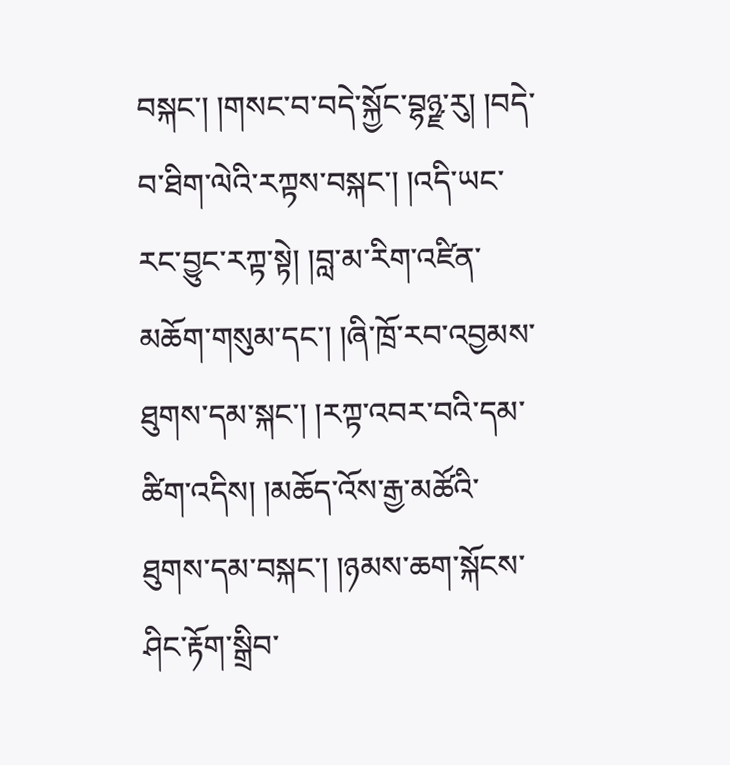བསྐང་། །གསང་བ་བདེ་སྐྱོང་བྷཉྫ་རུ། །བདེ་བ་ཐིག་ལེའི་རཀྟས་བསྐང་། །འདི་ཡང་རང་བྱུང་རཀྟ་སྟེ། །བླ་མ་རིག་འཛིན་མཆོག་གསུམ་དང་། །ཞི་ཁྲོ་རབ་འབྱམས་ཐུགས་དམ་སྐང་། །རཀྟ་འབར་བའི་དམ་ཚིག་འདིས། །མཆོད་འོས་རྒྱ་མཚོའི་ཐུགས་དམ་བསྐང་། །ཉམས་ཆག་སྐོངས་ཤིང་རྟོག་སྒྲིབ་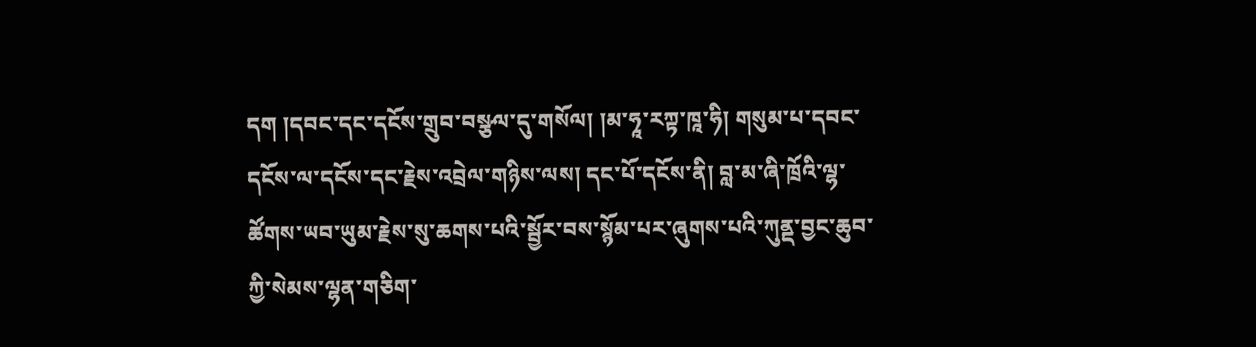དག །དབང་དང་དངོས་གྲུབ་བསྩལ་དུ་གསོལ། །མ་ཧཱ་རཀྟ་ཁཱ་ཧི། གསུམ་པ་དབང་དངོས་ལ་དངོས་དང་རྗེས་འབྲེལ་གཉིས་ལས། དང་པོ་དངོས་ནི། བླ་མ་ཞི་ཁྲོའི་ལྷ་ཚོགས་ཡབ་ཡུམ་རྗེས་སུ་ཆགས་པའི་སྦྱོར་བས་སྙོམ་པར་ཞུགས་པའི་ཀུནྡ་བྱང་ཆུབ་ཀྱི་སེམས་ལྷན་གཅིག་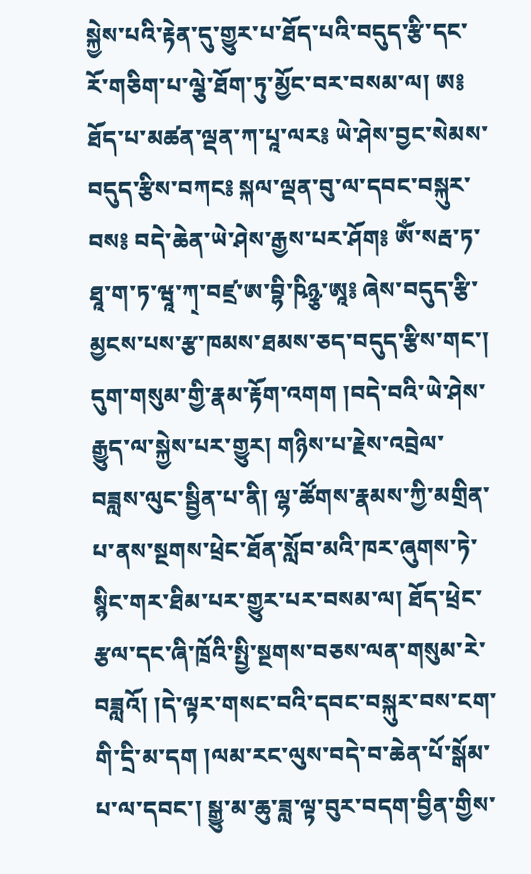སྐྱེས་པའི་རྟེན་དུ་གྱུར་པ་ཐོད་པའི་བདུད་རྩི་དང་རོ་གཅིག་པ་ལྕེ་ཐོག་ཏུ་མྱོང་བར་བསམ་ལ། ཨ༔ ཐོད་པ་མཚན་ལྡན་ཀ་པཱ་ལར༔ ཡེ་ཤེས་བྱང་སེམས་བདུད་རྩིས་བཀང༔ སྐལ་ལྡན་བུ་ལ་དབང་བསྐུར་བས༔ བདེ་ཆེན་ཡེ་ཤེས་རྒྱས་པར་ཤོག༔ ཨོཾ་སརྦ་ཏ་ཐཱ་ག་ཏ་ཝཱ་ཀ྄་བཛྲ་ཨ་བྷི་ཥིཉྩ་ཨཱ༔ ཞེས་བདུད་རྩི་མྱངས་པས་རྩ་ཁམས་ཐམས་ཅད་བདུད་རྩིས་གང་། དུག་གསུམ་གྱི་རྣམ་རྟོག་འགག །བདེ་བའི་ཡེ་ཤེས་རྒྱུད་ལ་སྐྱེས་པར་གྱུར། གཉིས་པ་རྗེས་འབྲེལ་བཟླས་ལུང་སྦྱིན་པ་ནི། ལྷ་ཚོགས་རྣམས་ཀྱི་མགྲིན་པ་ནས་སྔགས་ཕྲེང་ཐོན་སློབ་མའི་ཁར་ཞུགས་ཏེ་སྙིང་གར་ཐིམ་པར་གྱུར་པར་བསམ་ལ། ཐོད་ཕྲེང་རྩལ་དང་ཞི་ཁྲོའི་སྤྱི་སྔགས་བཅས་ལན་གསུམ་རེ་བཟླའོ། །དེ་ལྟར་གསང་བའི་དབང་བསྐུར་བས་ངག་གི་དྲི་མ་དག །ལམ་རང་ལུས་བདེ་བ་ཆེན་པོ་སྒོམ་པ་ལ་དབང་། སྒྱུ་མ་ཆུ་ཟླ་ལྟ་བུར་བདག་བྱིན་གྱིས་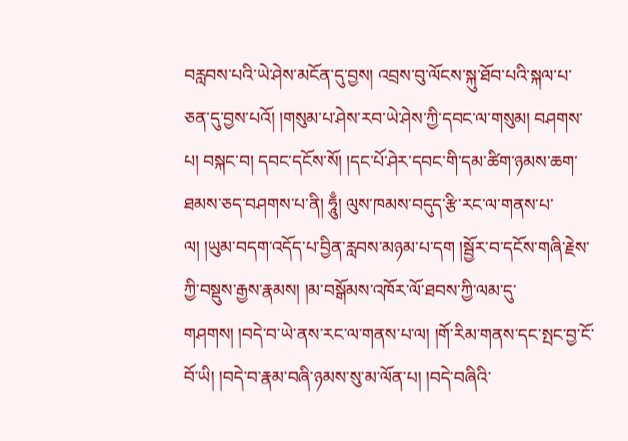བརླབས་པའི་ཡེ་ཤེས་མངོན་དུ་བྱས། འབྲས་བུ་ལོངས་སྐུ་ཐོབ་པའི་སྐལ་པ་ཅན་དུ་བྱས་པའོ། །གསུམ་པ་ཤེས་རབ་ཡེ་ཤེས་ཀྱི་དབང་ལ་གསུམ། བཤགས་པ། བསྐང་བ། དབང་དངོས་སོ། །དང་པོ་ཤེར་དབང་གི་དམ་ཚིག་ཉམས་ཆག་ཐམས་ཅད་བཤགས་པ་ནི། ཧཱུྃ། ལུས་ཁམས་བདུད་རྩི་རང་ལ་གནས་པ་ལ། །ཡུམ་བདག་འདོད་པ་བྱིན་རླབས་མཉམ་པ་དག །སྦྱོར་བ་དངོས་གཞི་རྗེས་ཀྱི་བསྡུས་རྒྱས་རྣམས། །མ་བསྒོམས་འཁོར་ལོ་ཐབས་ཀྱི་ལམ་དུ་གཤགས། །བདེ་བ་ཡེ་ནས་རང་ལ་གནས་པ་ལ། །གོ་རིམ་གནས་དང་སྤང་བྱ་ངོ་བོ་ཡི། །བདེ་བ་རྣམ་བཞི་ཉམས་སུ་མ་ལོན་པ། །བདེ་བཞིའི་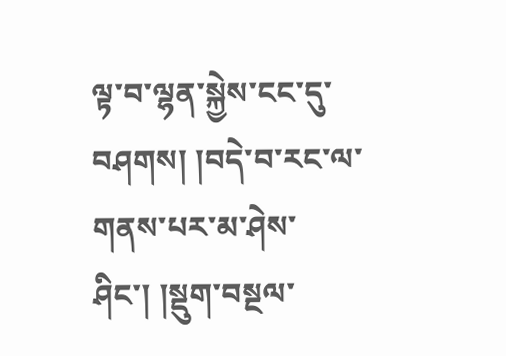ལྟ་བ་ལྷན་སྐྱེས་ངང་དུ་བཤགས། །བདེ་བ་རང་ལ་གནས་པར་མ་ཤེས་ཤིང་། །སྡུག་བསྔལ་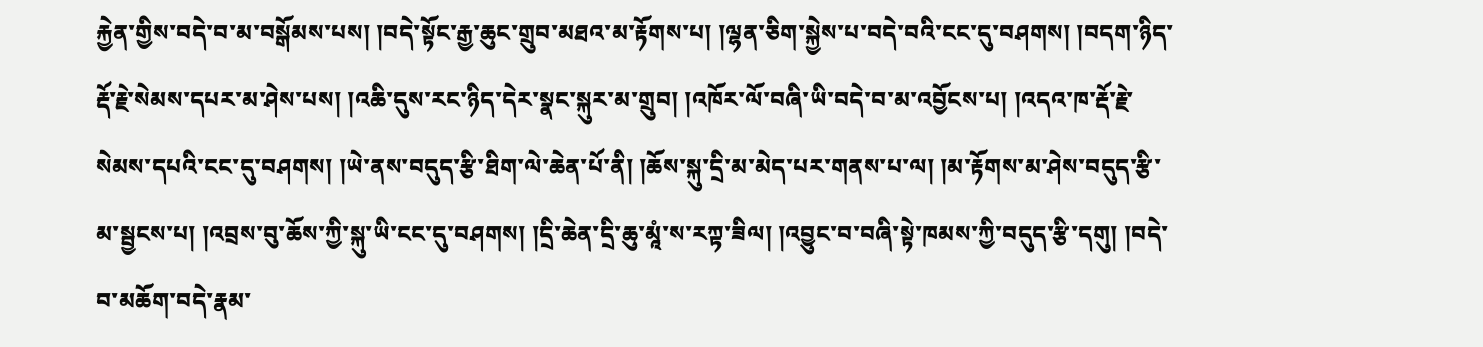རྐྱེན་གྱིས་བདེ་བ་མ་བསྒོམས་པས། །བདེ་སྟོང་རྒྱ་ཆུང་གྲུབ་མཐའ་མ་རྟོགས་པ། །ལྷན་ཅིག་སྐྱེས་པ་བདེ་བའི་ངང་དུ་བཤགས། །བདག་ཉིད་རྡོ་རྗེ་སེམས་དཔར་མ་ཤེས་པས། །འཆི་དུས་རང་ཉིད་དེར་སྣང་སྐུར་མ་གྲུབ། །འཁོར་ལོ་བཞི་ཡི་བདེ་བ་མ་འབྱོངས་པ། །འདའ་ཁ་རྡོ་རྗེ་སེམས་དཔའི་ངང་དུ་བཤགས། །ཡེ་ནས་བདུད་རྩི་ཐིག་ལེ་ཆེན་པོ་ནི། །ཆོས་སྐུ་དྲི་མ་མེད་པར་གནས་པ་ལ། །མ་རྟོགས་མ་ཤེས་བདུད་རྩི་མ་སྦྱངས་པ། །འབྲས་བུ་ཆོས་ཀྱི་སྐུ་ཡི་ངང་དུ་བཤགས། །དྲི་ཆེན་དྲི་ཆུ་མཱཾ་ས་རཀྟ་ཟིལ། །འབྱུང་བ་བཞི་སྟེ་ཁམས་ཀྱི་བདུད་རྩི་དགུ། །བདེ་བ་མཆོག་བདེ་རྣམ་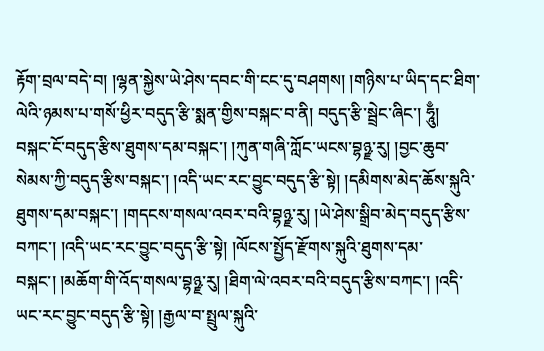རྟོག་བྲལ་བདེ་བ། །ལྷན་སྐྱེས་ཡེ་ཤེས་དབང་གི་ངང་དུ་བཤགས། །གཉིས་པ་ཡིད་དང་ཐིག་ལེའི་ཉམས་པ་གསོ་ཕྱིར་བདུད་རྩི་སྨན་གྱིས་བསྐང་བ་ནི། བདུད་རྩི་སྦྲེང་ཞིང་། ཧཱུྃ། བསྐང་ངོ་བདུད་རྩིས་ཐུགས་དམ་བསྐང་། །ཀུན་གཞི་ཀློང་ཡངས་བྷཉྫ་རུ། །བྱང་ཆུབ་སེམས་ཀྱི་བདུད་རྩིས་བསྐང་། །འདི་ཡང་རང་བྱུང་བདུད་རྩི་སྟེ། །དམིགས་མེད་ཆོས་སྐུའི་ཐུགས་དམ་བསྐང་། །གདངས་གསལ་འབར་བའི་བྷཉྫ་རུ། །ཡེ་ཤེས་སྒྲིབ་མེད་བདུད་རྩིས་བཀང་། །འདི་ཡང་རང་བྱུང་བདུད་རྩི་སྟེ། །ལོངས་སྤྱོད་རྫོགས་སྐུའི་ཐུགས་དམ་བསྐང་། །མཆོག་གི་འོད་གསལ་བྷཉྫ་རུ། །ཐིག་ལེ་འབར་བའི་བདུད་རྩིས་བཀང་། །འདི་ཡང་རང་བྱུང་བདུད་རྩི་སྟེ། །རྒྱལ་བ་སྤྲུལ་སྐུའི་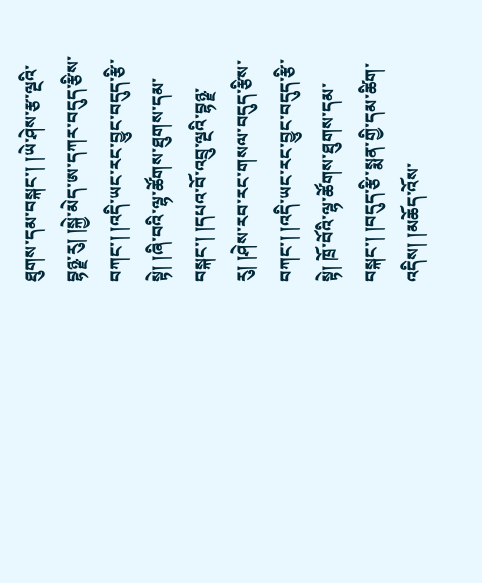ཐུགས་དམ་བསྐང་། །ཡེ་ཤེས་རྩ་ལྔའི་བྷཉྫ་རུ། །སྐྱེ་མེད་ཨ་དཀར་བདུད་རྩིས་བཀང་། །འདི་ཡང་རང་བྱུང་བདུད་རྩི་སྟེ། །ཞི་བའི་ལྷ་ཚོགས་ཐུགས་དམ་བསྐང་། །དཔའ་བོ་འབྲུ་ལྔའི་བྷཉྫ་རུ། །ཤེས་རབ་རང་གསལ་བདུད་རྩིས་བཀང་། །འདི་ཡང་རང་བྱུང་བདུད་རྩི་སྟེ། ཁྲོ་བོའི་ལྷ་ཚོགས་ཐུགས་དམ་བསྐང་། །བདུད་རྩི་སྨན་གྱི་དམ་ཚིག་འདིས། །མཆོད་འོས་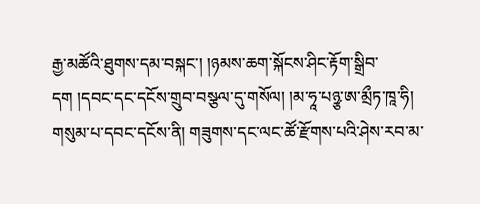རྒྱ་མཚོའི་ཐུགས་དམ་བསྐང་། །ཉམས་ཆག་སྐོངས་ཤིང་རྟོག་སྒྲིབ་དག །དབང་དང་དངོས་གྲུབ་བསྩལ་དུ་གསོལ། །མ་ཧཱ་པཉྩ་ཨ་མྲྀཏ་ཁཱ་ཧི། གསུམ་པ་དབང་དངོས་ནི། གཟུགས་དང་ལང་ཚོ་རྫོགས་པའི་ཤེས་རབ་མ་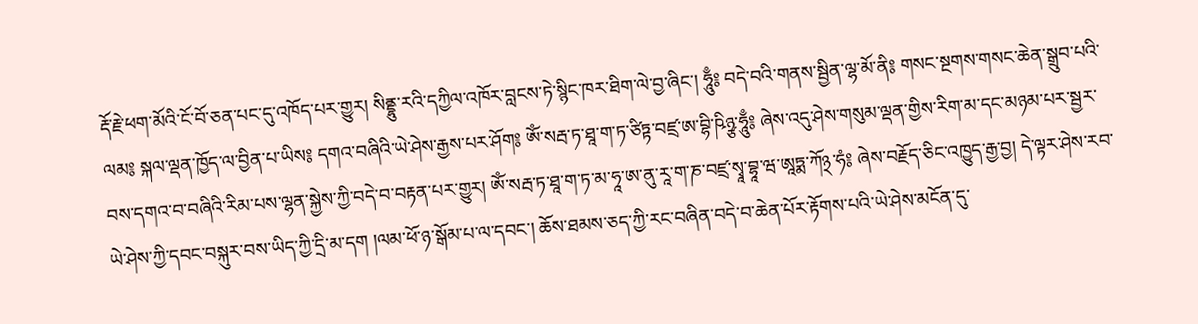རྡོ་རྗེ་ཕག་མོའི་ངོ་བོ་ཅན་པང་དུ་འཁོད་པར་གྱུར། སིནྡྷུ་རའི་དཀྱིལ་འཁོར་བླངས་ཏེ་སྙིང་ཁར་ཐིག་ལེ་བྱ་ཞིང་། ཧཱུྃ༔ བདེ་བའི་གནས་སྦྱིན་ལྷ་མོ་ནི༔ གསང་སྔགས་གསང་ཆེན་སྒྲུབ་པའི་ལམ༔ སྐལ་ལྡན་ཁྱོད་ལ་བྱིན་པ་ཡིས༔ དགའ་བཞིའི་ཡེ་ཤེས་རྒྱས་པར་ཤོག༔ ཨོཾ་སརྦ་ཏ་ཐཱ་ག་ཏ་ཙིཏྟ་བཛྲ་ཨ་བྷི་ཥིཉྩ་ཧཱུྃ༔ ཞེས་འདུ་ཤེས་གསུམ་ལྡན་གྱིས་རིག་མ་དང་མཉམ་པར་སྦྱར་བས་དགའ་བ་བཞིའི་རིམ་པས་ལྷན་སྐྱེས་ཀྱི་བདེ་བ་བརྟན་པར་གྱུར། ཨོཾ་སརྦ་ཏ་ཐཱ་ག་ཏ་མ་ཧཱ་ཨ་ནུ་རཱ་ག་ཎ་བཛྲ་སྭཱ་བྷཱ་ཝ་ཨཱཏྨ་ཀོ྅་ཧཾ༔ ཞེས་བརྗོད་ཅིང་འཁྱུད་རྒྱ་བྱ། དེ་ལྟར་ཤེས་རབ་ཡེ་ཤེས་ཀྱི་དབང་བསྐུར་བས་ཡིད་ཀྱི་དྲི་མ་དག །ལམ་ཕོ་ཉ་སྒོམ་པ་ལ་དབང་། ཆོས་ཐམས་ཅད་ཀྱི་རང་བཞིན་བདེ་བ་ཆེན་པོར་རྟོགས་པའི་ཡེ་ཤེས་མངོན་དུ་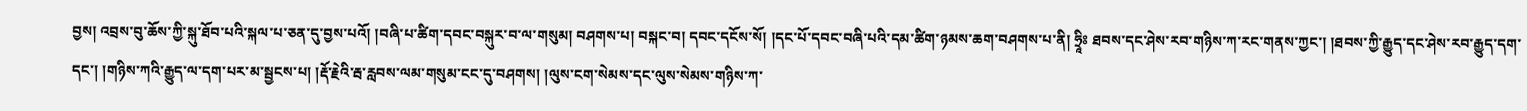བྱས། འབྲས་བུ་ཆོས་ཀྱི་སྐུ་ཐོབ་པའི་སྐལ་པ་ཅན་དུ་བྱས་པའོ། །བཞི་པ་ཚིག་དབང་བསྐུར་བ་ལ་གསུམ། བཤགས་པ། བསྐང་བ། དབང་དངོས་སོ། །དང་པོ་དབང་བཞི་པའི་དམ་ཚིག་ཉམས་ཆག་བཤགས་པ་ནི། ཧྲཱིཿ ཐབས་དང་ཤེས་རབ་གཉིས་ཀ་རང་གནས་ཀྱང་། །ཐབས་ཀྱི་རྒྱུད་དང་ཤེས་རབ་རྒྱུད་དག་དང་། །གཉིས་ཀའི་རྒྱུད་ལ་དག་པར་མ་སྦྱངས་པ། །རྡོ་རྗེའི་རྦ་རླབས་ལམ་གསུམ་ངང་དུ་བཤགས། །ལུས་ངག་སེམས་དང་ལུས་སེམས་གཉིས་ཀ་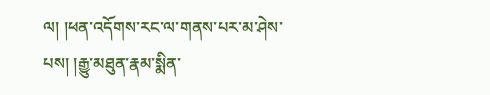ལ། །ཕན་འདོགས་རང་ལ་གནས་པར་མ་ཤེས་པས། །རྒྱུ་མཐུན་རྣམ་སྨིན་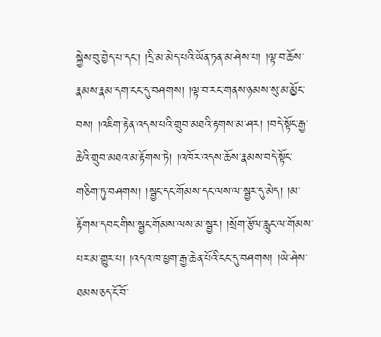སྐྱེས་བུ་བྱེད་པ་དང་། །དྲི་མ་མེད་པའི་ཡོན་ཏན་མ་ཤེས་པ། །ལྟ་བ་ཆོས་རྣམས་རྣམ་དག་ངང་དུ་བཤགས། །ལྟ་བ་རང་གནས་ཉམས་སུ་མ་མྱོང་བས། །འཇིག་རྟེན་འདས་པའི་གྲུབ་མཐའི་རྟགས་མ་ཤར། །བདེ་སྟོང་རྒྱ་ཆེའི་གྲུབ་མཐའ་མ་རྟོགས་ཏེ། །འཁོར་འདས་ཆོས་རྣམས་བདེ་སྟོང་གཅིག་ཏུ་བཤགས། །སྦྱང་དང་གོམས་དང་ལས་ལ་སྦྱར་དུ་མེད། །མ་རྟོགས་དབང་གིས་སྦྱང་གོམས་ལས་མ་སྦྱར། །སྲོག་རྩོལ་རླུང་ལ་གོམས་པར་མ་གྱུར་པ། །འདའ་ཁ་ཕྱག་རྒྱ་ཆེན་པོའི་ངང་དུ་བཤགས། །ཡེ་ཤེས་ཐམས་ཅད་ངོ་བོ་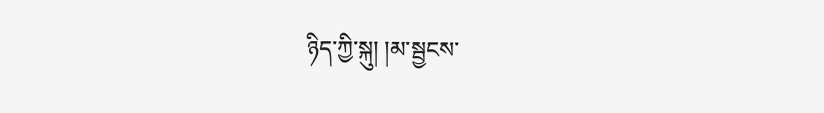ཉིད་ཀྱི་སྐུ། །མ་སྦྱངས་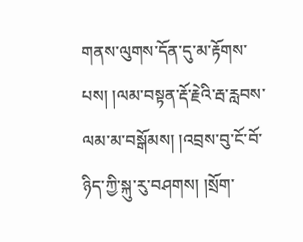གནས་ལུགས་དོན་དུ་མ་རྟོགས་པས། །ལམ་བསྟན་རྡོ་རྗེའི་རྦ་རླབས་ལམ་མ་བསྒོམས། །འབྲས་བུ་ངོ་བོ་ཉིད་ཀྱི་སྐུ་རུ་བཤགས། །སྲོག་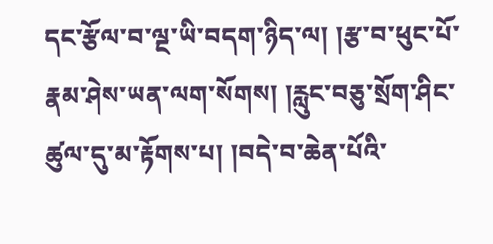དང་རྩོལ་བ་ལྔ་ཡི་བདག་ཉིད་ལ། །རྩ་བ་ཕུང་པོ་རྣམ་ཤེས་ཡན་ལག་སོགས། །རླུང་བཅུ་སྲོག་ཤིང་ཚུལ་དུ་མ་རྟོགས་པ། །བདེ་བ་ཆེན་པོའི་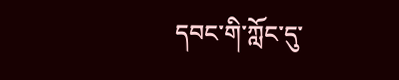དབང་གི་ཀློང་དུ་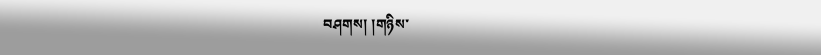བཤགས། །གཉིས་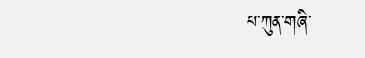པ་ཀུན་གཞི་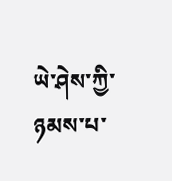ཡེ་ཤེས་ཀྱི་ཉམས་པ་